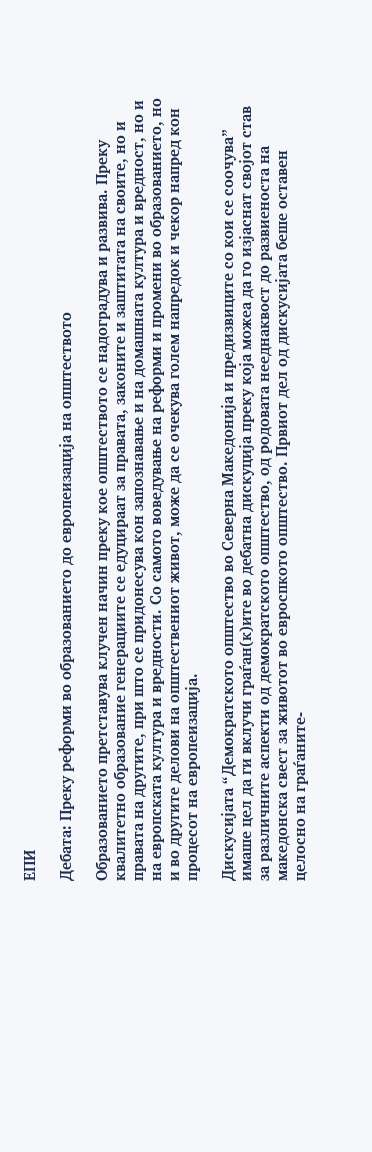ЕПИ

Дебата: Преку реформи во образованието до европеизација на општеството

Образованието претставува клучен начин преку кое општеството се надоградува и развива. Преку квалитетно образование генерациите се едуцираат за правата, законите и заштитата на своите, но и правата на другите, при што се придонесува кон запознавање и на домашната култура и вредност, но и на европската култура и вредности. Со самото воведување на реформи и промени во образованието, но и во другите делови на општествениот живот, може да се очекува голем напредок и чекор напред кон процесот на европеизација.

Дискусијата “Демократското општество во Северна Македонија и предизвиците со кои се соочува” имаше цел да ги вклучи граѓан(к)ите во дебатна дискуција преку која можеа да го изјаснат својот став за различните аспекти од демократското општество, од родовата нееднаквост до развиеноста на македонска свест за животот во евроспкото општество. Првиот дел од дискусијата беше оставен целосно на граѓаните-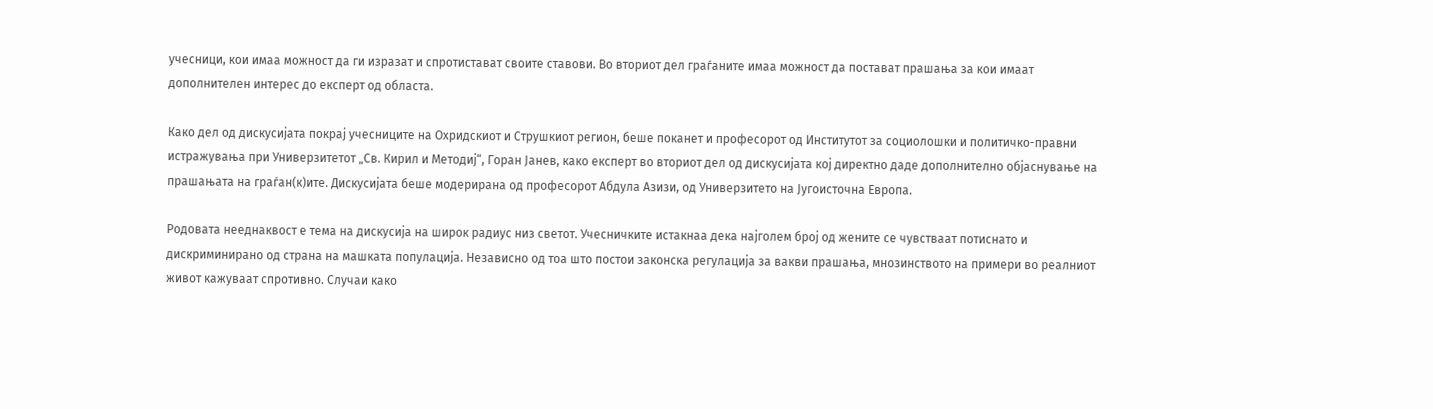учесници, кои имаа можност да ги изразат и спротистават своите ставови. Во вториот дел граѓаните имаа можност да постават прашања за кои имаат дополнителен интерес до експерт од областа.

Како дел од дискусијата покрај учесниците на Охридскиот и Струшкиот регион, беше поканет и професорот од Институтот за социолошки и политичко-правни истражувања при Универзитетот „Св. Кирил и Методиј“, Горан Јанев, како експерт во вториот дел од дискусијата кој директно даде дополнително објаснување на прашањата на граѓан(к)ите. Дискусијата беше модерирана од професорот Абдула Азизи, од Универзитето на Југоисточна Европа.

Родовата нееднаквост е тема на дискусија на широк радиус низ светот. Учесничките истакнаа дека најголем број од жените се чувстваат потиснато и дискриминирано од страна на машката популација. Независно од тоа што постои законска регулација за вакви прашања, мнозинството на примери во реалниот живот кажуваат спротивно. Случаи како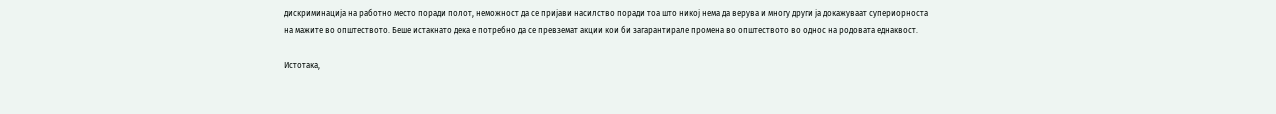дискриминација на работно место поради полот, неможност да се пријави насилство поради тоа што никој нема да верува и многу други ја докажуваат супериорноста на мажите во општеството. Беше истакнато дека е потребно да се превземат акции кои би загарантирале промена во општеството во однос на родовата еднаквост.

Истотака,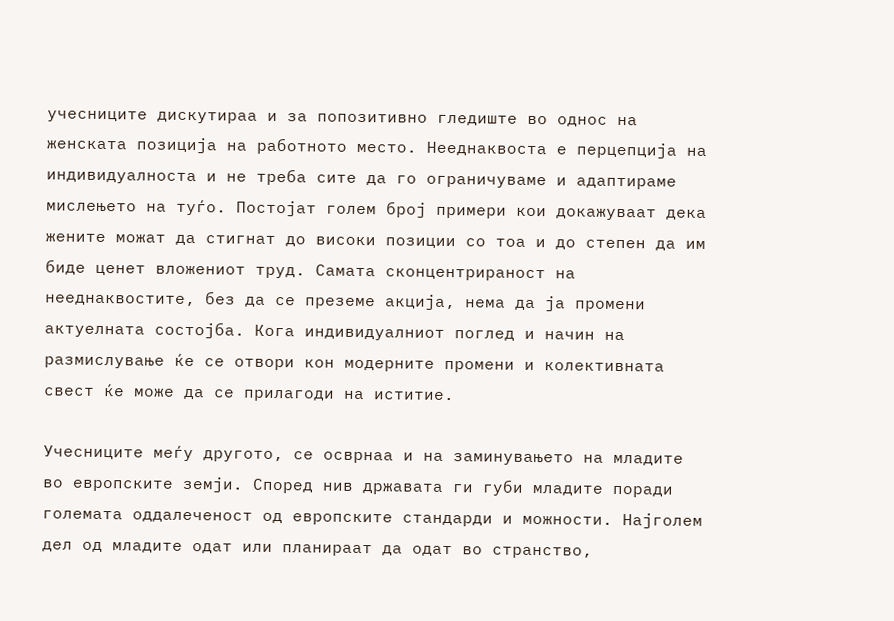учесниците дискутираа и за попозитивно гледиште во однос на женската позиција на работното место. Нееднаквоста е перцепција на индивидуалноста и не треба сите да го ограничуваме и адаптираме мислењето на туѓо. Постојат голем број примери кои докажуваат дека жените можат да стигнат до високи позиции со тоа и до степен да им биде ценет вложениот труд. Самата сконцентрираност на нееднаквостите, без да се преземе акција, нема да ја промени актуелната состојба. Кога индивидуалниот поглед и начин на размислување ќе се отвори кон модерните промени и колективната свест ќе може да се прилагоди на иститие.

Учесниците меѓу другото, се осврнаа и на заминувањето на младите во европските земји. Според нив државата ги губи младите поради големата оддалеченост од европските стандарди и можности. Најголем дел од младите одат или планираат да одат во странство,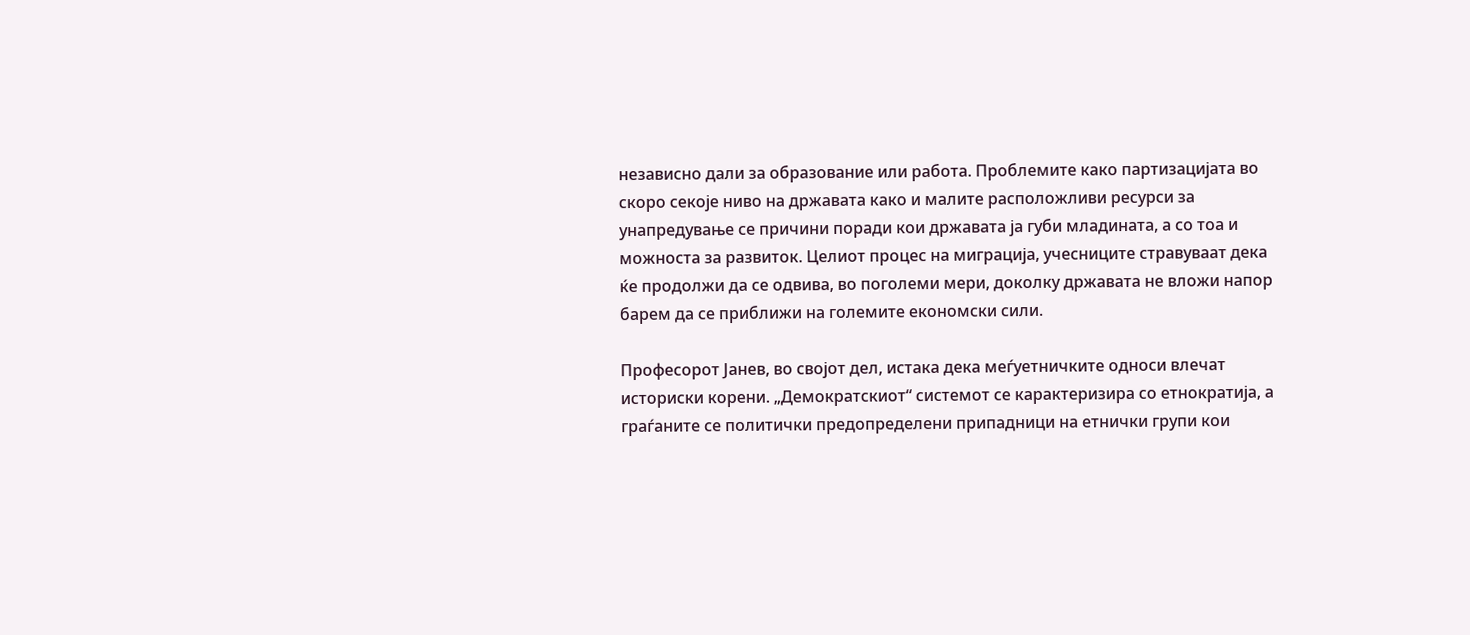независно дали за образование или работа. Проблемите како партизацијата во скоро секоје ниво на државата како и малите расположливи ресурси за унапредување се причини поради кои државата ја губи младината, а со тоа и можноста за развиток. Целиот процес на миграција, учесниците стравуваат дека ќе продолжи да се одвива, во поголеми мери, доколку државата не вложи напор барем да се приближи на големите економски сили.

Професорот Јанев, во својот дел, истака дека меѓуетничките односи влечат историски корени. „Демократскиот“ системот се карактеризира со етнократија, а граѓаните се политички предопределени припадници на етнички групи кои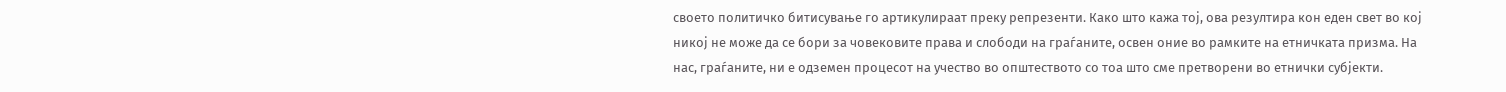своето политичко битисување го артикулираат преку репрезенти. Како што кажа тој, ова резултира кон еден свет во кој никој не може да се бори за човековите права и слободи на граѓаните, освен оние во рамките на етничката призма. На нас, граѓаните, ни е одземен процесот на учество во општеството со тоа што сме претворени во етнички субјекти.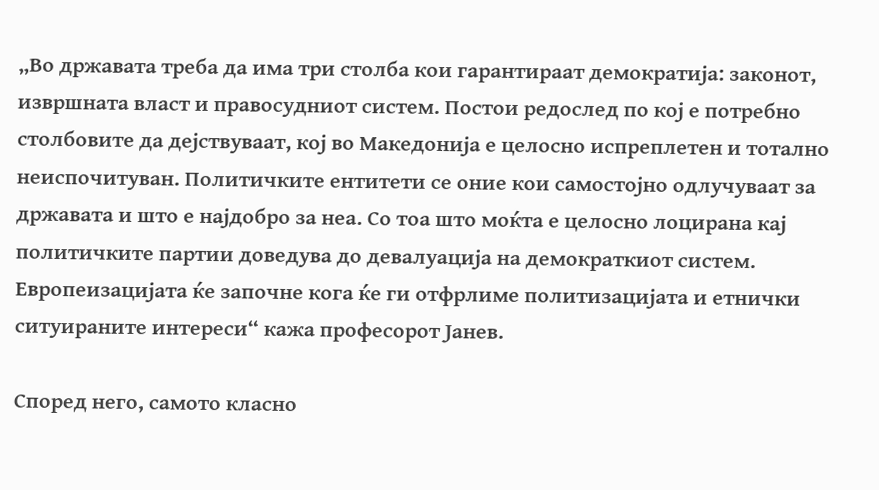„Во државата треба да има три столба кои гарантираат демократија: законот, извршната власт и правосудниот систем. Постои редослед по кој е потребно столбовите да дејствуваат, кој во Македонија е целосно испреплетен и тотално неиспочитуван. Политичките ентитети се оние кои самостојно одлучуваат за државата и што е најдобро за неа. Со тоа што моќта е целосно лоцирана кај политичките партии доведува до девалуација на демократкиот систем. Европеизацијата ќе започне кога ќе ги отфрлиме политизацијата и етнички ситуираните интереси“ кажа професорот Јанев.

Според него, самото класно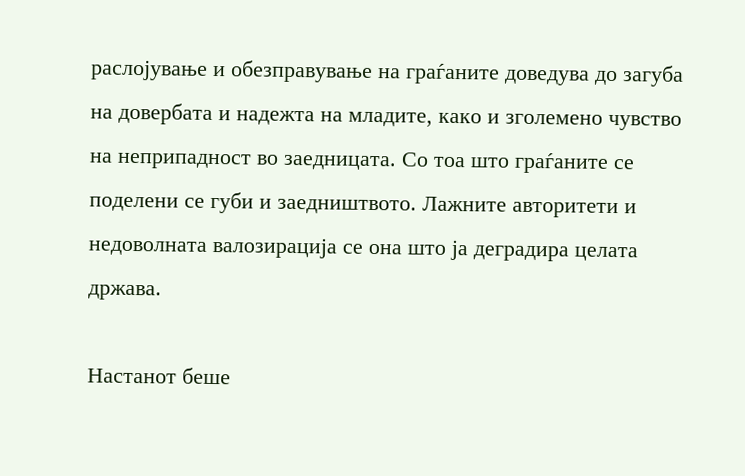раслојување и обезправување на граѓаните доведува до загуба на довербата и надежта на младите, како и зголемено чувство на неприпадност во заедницата. Со тоа што граѓаните се поделени се губи и заедништвото. Лажните авторитети и недоволната валозирација се она што ја деградира целата држава.

Настанот беше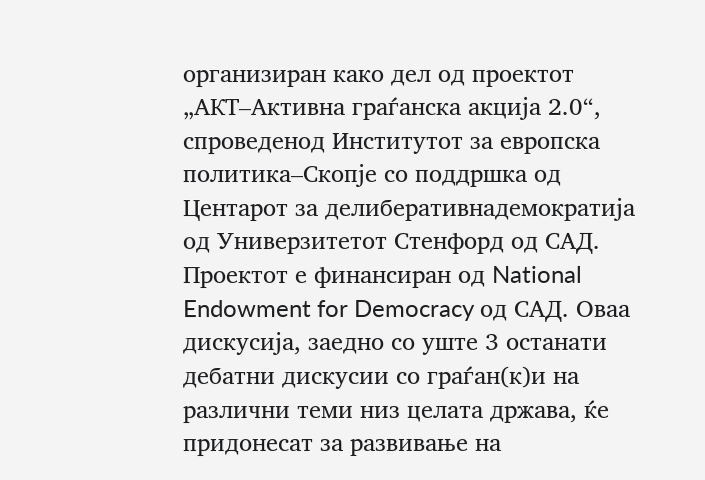организиран како дел од проектот „АКТ–Активна граѓанска акција 2.0“, спроведенод Институтот за европска политика–Скопје со поддршка од Центарот за делиберативнадемократија од Универзитетот Стенфорд од САД. Проектот е финансиран од National Endowment for Democracy од САД. Оваа дискусија, заедно со уште 3 останати дебатни дискусии со граѓан(к)и на различни теми низ целата држава, ќе придонесат за развивање на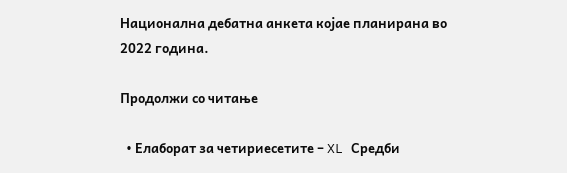Национална дебатна анкета којае планирана во 2022 година.

Продолжи со читање

  • Елаборат за четириесетите – XL Средби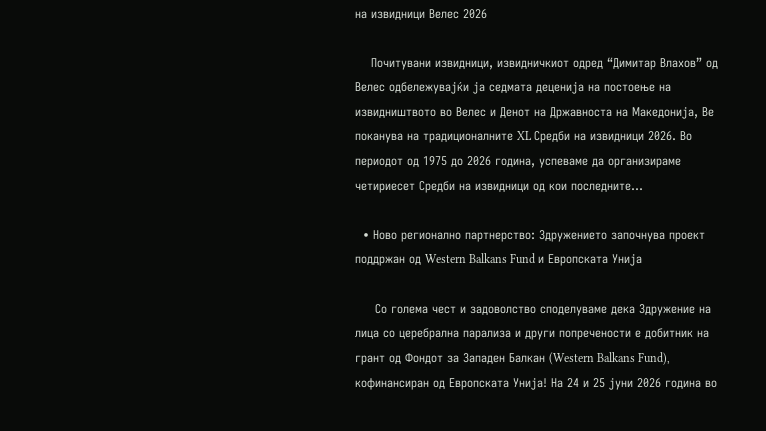на извидници Велес 2026

    Почитувани извидници, извидничкиот одред “Димитар Влахов” од Велес одбележувајќи ја седмата деценија на постоење на извидништвото во Велес и Денот на Државноста на Македонија, Ве поканува на традиционалните XL Средби на извидници 2026. Во периодот од 1975 до 2026 година, успевaме да организираме четириесет Средби на извидници од кои последните…

  • Ново регионално партнерство: Здружението започнува проект поддржан од Western Balkans Fund и Европската Унија

     Со голема чест и задоволство споделуваме дека Здружение на лица со церебрална парализа и други попречености е добитник на грант од Фондот за Западен Балкан (Western Balkans Fund), кофинансиран од Европската Унија! На 24 и 25 јуни 2026 година во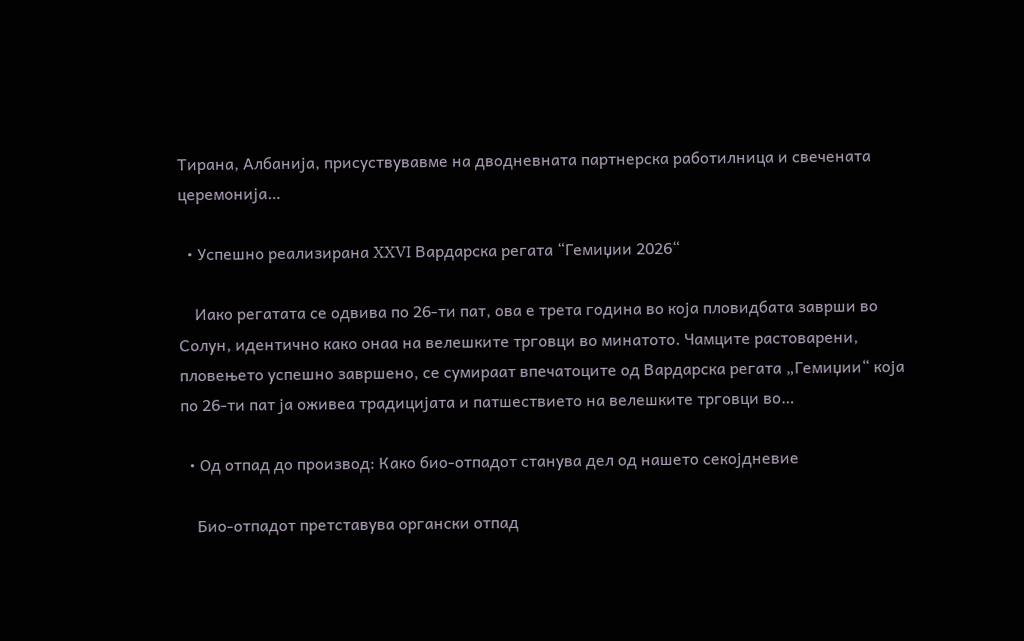Тирана, Албанија, присуствувавме на дводневната партнерска работилница и свечената церемонија…

  • Успешно реализирана XXVI Вардарска регата “Гемиџии 2026“

    Иако регатата се одвива по 26-ти пат, ова е трета година во која пловидбата заврши во Солун, идентично како онаа на велешките трговци во минатото. Чамците растоварени, пловењето успешно завршено, се сумираат впечатоците од Вардарска регата „Гемиџии“ која по 26-ти пат ја оживеа традицијата и патшествието на велешките трговци во…

  • Од отпад до производ: Како био-отпадот станува дел од нашето секојдневие

    Био-отпадот претставува органски отпад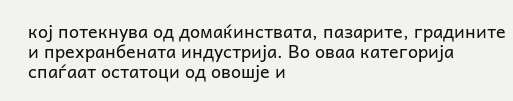кој потекнува од домаќинствата, пазарите, градините и прехранбената индустрија. Во оваа категорија спаѓаат остатоци од овошје и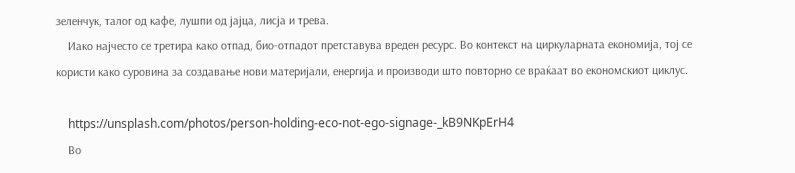зеленчук, талог од кафе, лушпи од јајца, лисја и трева.
    Иако најчесто се третира како отпад, био-отпадот претставува вреден ресурс. Во контекст на циркуларната економија, тој се користи како суровина за создавање нови материјали, енергија и производи што повторно се враќаат во економскиот циклус.

    https://unsplash.com/photos/person-holding-eco-not-ego-signage-_kB9NKpErH4
    Во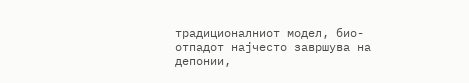традиционалниот модел, био-отпадот најчесто завршува на депонии,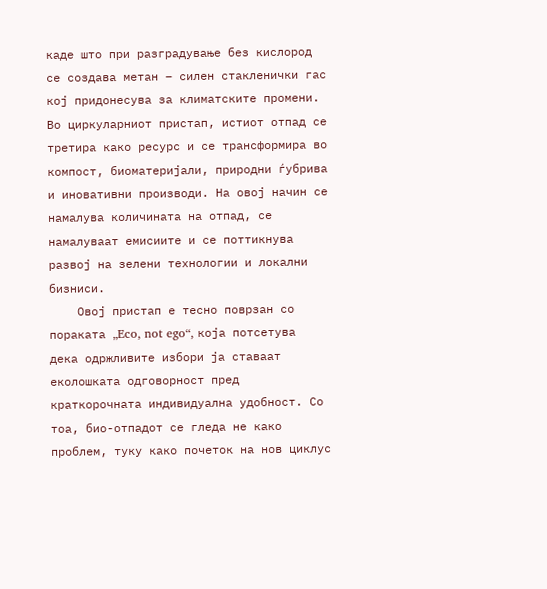каде што при разградување без кислород се создава метан – силен стакленички гас кој придонесува за климатските промени. Во циркуларниот пристап, истиот отпад се третира како ресурс и се трансформира во компост, биоматеријали, природни ѓубрива и иновативни производи. На овој начин се намалува количината на отпад, се намалуваат емисиите и се поттикнува развој на зелени технологии и локални бизниси.
    Овој пристап е тесно поврзан со пораката „Eco, not ego“, која потсетува дека одржливите избори ја ставаат еколошката одговорност пред краткорочната индивидуална удобност. Со тоа, био-отпадот се гледа не како проблем, туку како почеток на нов циклус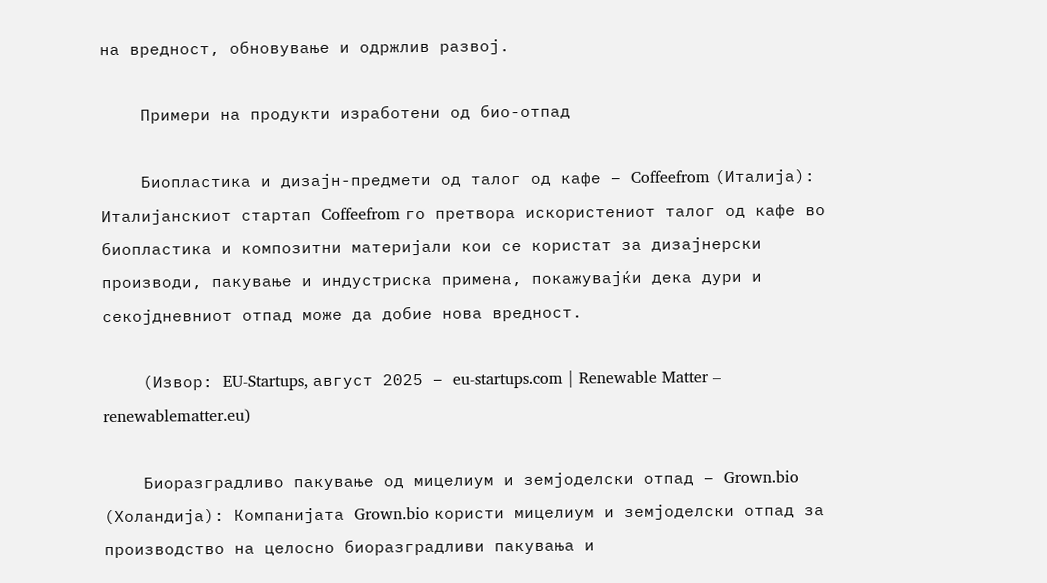на вредност, обновување и одржлив развој.

    Примери на продукти изработени од био-отпад

    Биопластика и дизајн-предмети од талог од кафе – Coffeefrom (Италија): Италијанскиот стартап Coffeefrom го претвора искористениот талог од кафе во биопластика и композитни материјали кои се користат за дизајнерски производи, пакување и индустриска примена, покажувајќи дека дури и секојдневниот отпад може да добие нова вредност.

    (Извор: EU-Startups, август 2025 – eu-startups.com | Renewable Matter – renewablematter.eu)

    Биоразградливо пакување од мицелиум и земјоделски отпад – Grown.bio (Холандија): Компанијата Grown.bio користи мицелиум и земјоделски отпад за производство на целосно биоразградливи пакувања и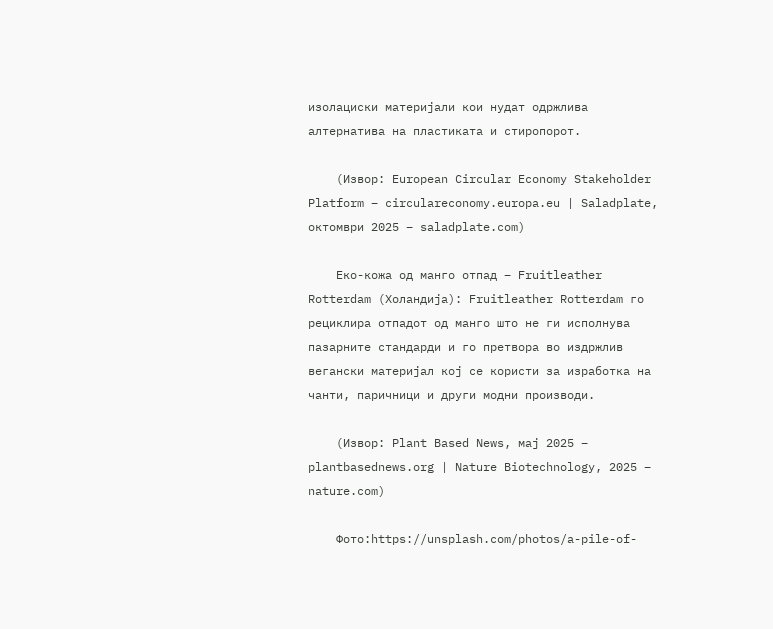изолациски материјали кои нудат одржлива алтернатива на пластиката и стиропорот.

    (Извор: European Circular Economy Stakeholder Platform – circulareconomy.europa.eu | Saladplate, октомври 2025 – saladplate.com)

    Еко-кожа од манго отпад – Fruitleather Rotterdam (Холандија): Fruitleather Rotterdam го рециклира отпадот од манго што не ги исполнува пазарните стандарди и го претвора во издржлив вегански материјал кој се користи за изработка на чанти, паричници и други модни производи.

    (Извор: Plant Based News, мај 2025 – plantbasednews.org | Nature Biotechnology, 2025 – nature.com)

    Фото:https://unsplash.com/photos/a-pile-of-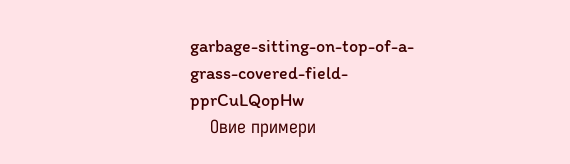garbage-sitting-on-top-of-a-grass-covered-field-pprCuLQopHw
    Овие примери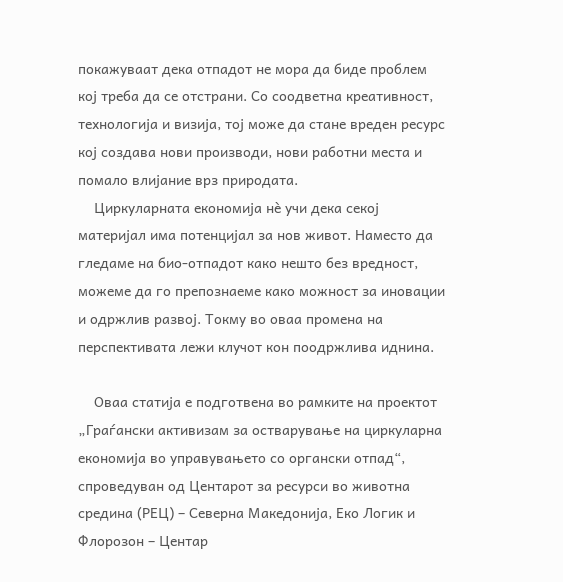покажуваат дека отпадот не мора да биде проблем кој треба да се отстрани. Со соодветна креативност, технологија и визија, тој може да стане вреден ресурс кој создава нови производи, нови работни места и помало влијание врз природата.
    Циркуларната економија нè учи дека секој материјал има потенцијал за нов живот. Наместо да гледаме на био-отпадот како нешто без вредност, можеме да го препознаеме како можност за иновации и одржлив развој. Токму во оваа промена на перспективата лежи клучот кон поодржлива иднина.

    Оваа статија е подготвена во рамките на проектот „Граѓански активизам за остварување на циркуларна економија во управувањето со органски отпад“, спроведуван од Центарот за ресурси во животна средина (РЕЦ) – Северна Македонија, Еко Логик и Флорозон – Центар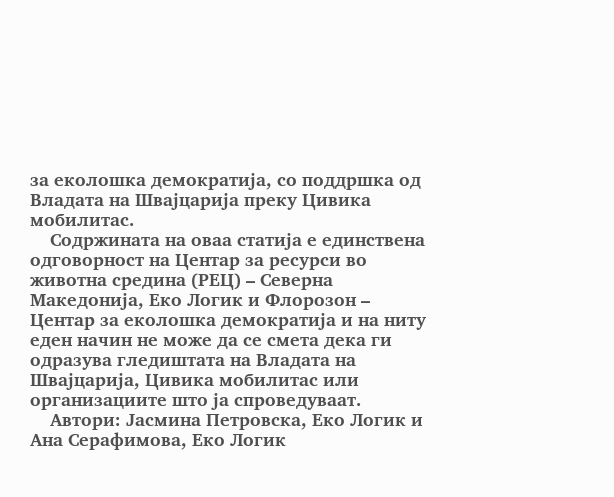за еколошка демократија, со поддршка од Владата на Швајцарија преку Цивика мобилитас.
    Содржината на оваа статија е единствена одговорност на Центар за ресурси во животна средина (РЕЦ) – Северна Македонија, Еко Логик и Флорозон – Центар за еколошка демократија и на ниту еден начин не може да се смета дека ги одразува гледиштата на Владата на Швајцарија, Цивика мобилитас или организациите што ја спроведуваат.
    Автори: Јасмина Петровска, Еко Логик и Ана Серафимова, Еко Логик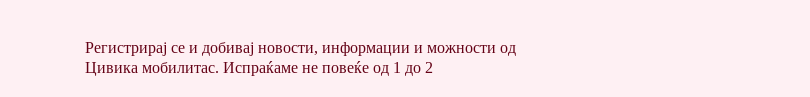Регистрирај се и добивај новости, информации и можности од Цивика мобилитас. Испраќаме не повеќе од 1 до 2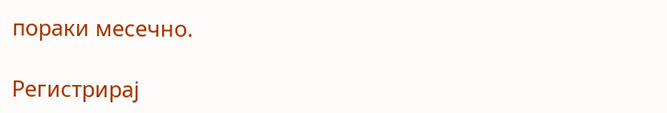пораки месечно.

Регистрирај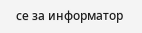се за информатор